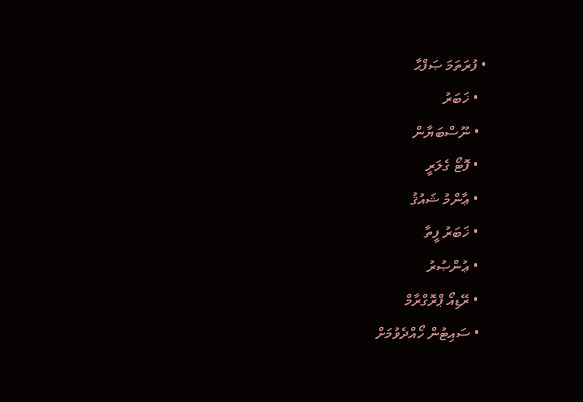• ފުރަތަމަ ޞަފްޙާ
  • ޚަބަރު
  • ނޫސްބަޔާން
  • ފޮޓޯ ގެލަރީ
  • ޢާންމު ޝައުޤު
  • ޚަބަރު ފީތާ
  • ޢުންޞުރު
  • ރޭޑިއޯ ޕްރޮގްރާމް
  • ސައިޓުން ހޯއްދެވުމަށް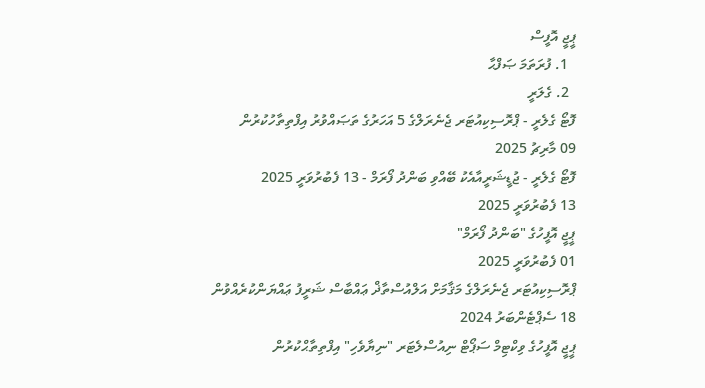ޕީޖީ އޮފީސް
  1. ފުރަތަމަ ޞަފްޙާ
  2. ގެލަރީ
ފޮޓޯ ގެލެރީ - ޕްރޮސިކިއުޓަރ ޖެނެރަލްގެ 5 އަހަރުގެ ތަޞައްވުރު އިފްތިތާހުކުރުން
09 މާރިޗު 2025
ފޮޓޯ ގެލެރީ - ޖުޑީޝަރީއާއެކު ބޭއްވި ބަންދު ފޯރަމް - 13 ފެބުރުވަރީ 2025
13 ފެބުރުވަރީ 2025
ޕީޖީ އޮފީހުގެ "ބަންދު ފޯރަމް"
01 ފެބުރުވަރީ 2025
ޕްރޮސިކިއުޓަރ ޖެނެރަލްގެ މަޤާމަށް އަލްއުސްތާޛް ޢައްބާސް ޝަރީފު ޢައްޔަންކުރެއްވުން
18 ސެޕްޓެންބަރު 2024
ޕީޖީ އޮފީހުގެ ވިކްޓިމް ސަޕޯޓް ނިއުސްލެޓަރ "ނިޔާވެހި" އިފްތިތާޙްކުރުން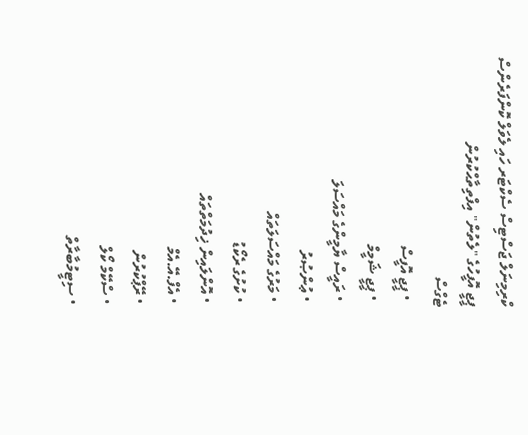ކްރިމިނަލް ޖަސްޓިސް ސެކްޓަރ ހައި ލެވަލް ކޮންފަރެންސް
ޕީޖީ އޮފީހުގެ "ލެތުން" އިފްތިތާޙްކުރުން
ޓެގްސް
  • ޕީޖީ އޮފީސް
  • ޕީޖީ ޝަމީމް
  • ރައީސް ޔާމީންގެ މައްސަލަ
  • ޢުންޞުރު
  • މަރުގެ މައްސަލަތައް
  • ކުށުގެ ރެކޯޑު
  • އޮންލައިން ޚިދުމަތްތައް
  • އެފް.އޭ.އެމް
  • ރޭޕްކުރުން
  • ސްކޭމް ކޯލް
  • ސިޓީމުބާރާތް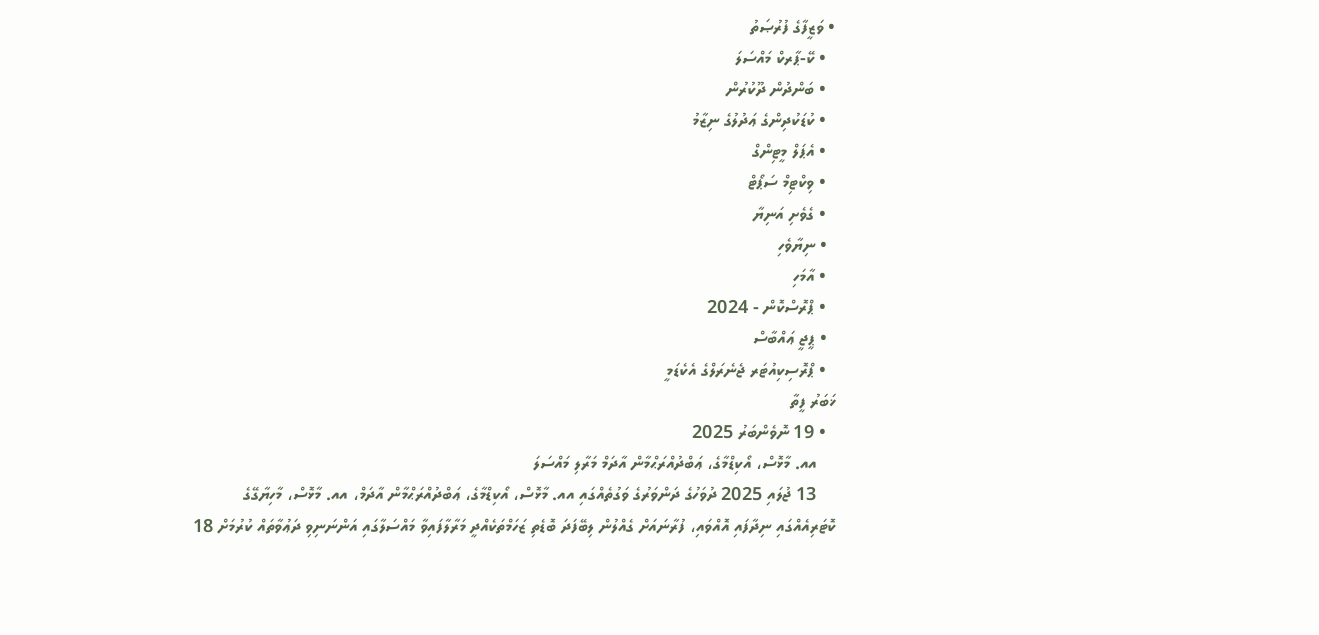• ވަޒީފާގެ ފުރުޞަތު
  • ކޭ-ޕާރކް މައްސަލަ
  • ބަންދުން ދޫކުރުން
  • ކުޑަކުދިންގެ ޢަދުލުގެ ނިޒާމު
  • އެޕަލް މީޓިންގް
  • ވިކްޓިމް ސަޕޯޓް
  • ގެވެށި އަނިޔާ
  • ނިޔާވެހި
  • އާމަހި
  • ޕްރޮސްކޮން - 2024
  • ޕީޖީ ޢައްބާސް
  • ޕްރޮސިކިއުޓަރ ޖެނެރަލްގެ އެކެޑަމީ
ޚަބަރު ފީތާ
  • 19 ނޮވެންބަރު 2025
    އއ. މާޅޮސް، އޯކިޑްމާގެ، ޢަބްދުއްރަޙްމާން އާދަމް މަރާލި މައްސަލަ
    13 ޖުލައި 2025 ދުވަހުގެ ދަންވަރުގެ ވަގުތެއްގައި އއ. މާޅޮސް، އޯކިޑްމާގެ، ޢަބްދުއްރަޙްމާން އާދަމް، އއ. މާޅޮސް، މާހިޔާގޭގެ ކޮޓަރިއެއްގައި ނިދާފައި އޮއްވައި، ފުރާނައަށް ގެއްލުން ލިބޭފަދަ ބޮޑެތި ޒަހަމްތަކެއްދީ މަރާލާފައިވާ މައްސަލާގައި އަންނަނިވި ދަޢުވާތައް ކުރުމަށް 18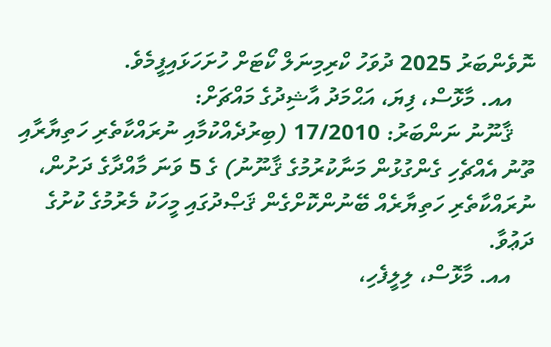ނޮވެންބަރު 2025 ދުވަހު ކްރިމިނަލް ކޯޓަށް ހުށަހަޅައިފީމެވެ.
    އއ. މާޅޮސް، ފިޔަ، އަޙްމަދު އާޝިދުގެ މައްޗަށް:
    ޤާނޫނު ނަންބަރު: 17/2010 (ބިރުދެއްކުމާއި ނުރައްކާތެރި ހަތިޔާރާއި ތޫނު އެއްޗެހި ގެންގުޅުން މަނާކުރުމުގެ ޤާނޫނު) ގެ 5 ވަނަ މާއްދާގެ ދަށުން، ނުރައްކާތެރި ހަތިޔާރެއް ބޭނުންކޮށްގެން ޤަޞްދުގައި މީހަކު މެރުމުގެ ކުށުގެ ދަޢުވާ.
    އއ. މާޅޮސް، ލިލީފެހި،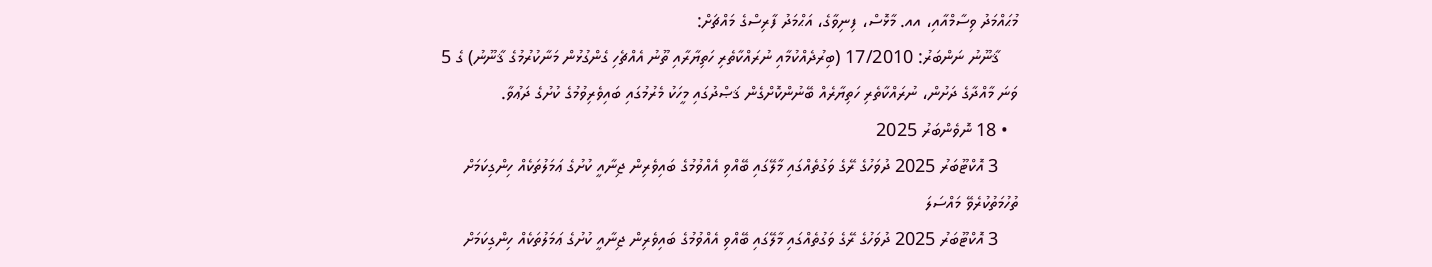މުޙައްމަދު ވިސާމްއާއި، އއ. މާޅޮސް، ފިނިވާގެ، އަޙްމަދު ފާރިސްގެ މައްޗަށް:
    ޤާނޫނު ނަންބަރު: 17/2010 (ބިރުދެއްކުމާއި ނުރައްކާތެރި ހަތިޔާރާއި ތޫނު އެއްޗެހި ގެންގުޅުން މަނާކުރުމުގެ ޤާނޫނު) ގެ 5 ވަނަ މާއްދާގެ ދަށުން، ނުރައްކާތެރި ހަތިޔާރެއް ބޭނުންކޮށްގެން ޤަޞްދުގައި މީހަކު މެރުމުގައި ބައިވެރިވުމުގެ ކުށުގެ ދަޢުވާ.
  • 18 ނޮވެންބަރު 2025
    3 އޮކްޓޫބަރު 2025 ދުވަހުގެ ރޭގެ ވަގުތެއްގައި މާލޭގައި ބޭއްވި އެއްވުމުގެ ބައިވެރިން ޖިނާއީ ކުށުގެ ޢަމަލުތަކެއް ހިންގިކަމަށް ތުހުމަތުކުރެވޭ މައްސަލަ
    3 އޮކްޓޫބަރު 2025 ދުވަހުގެ ރޭގެ ވަގުތެއްގައި މާލޭގައި ބޭއްވި އެއްވުމުގެ ބައިވެރިން ޖިނާއީ ކުށުގެ ޢަމަލުތަކެއް ހިންގިކަމަށް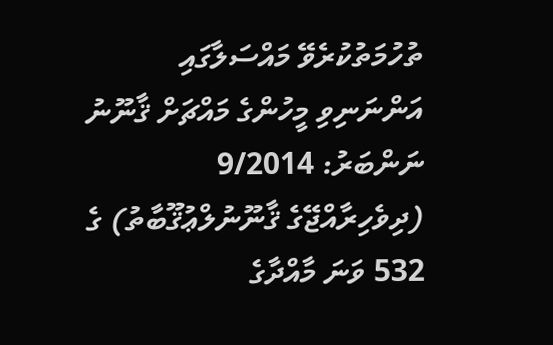ތުހުމަތުކުރެވޭ މައްސަލާގައި އަންނަނިވި މީހުންގެ މައްޗަށް ޤާނޫނު ނަންބަރު: 9/2014 (ދިވެހިރާއްޖޭގެ ޤާނޫނުލްޢުޤޫބާތު) ގެ 532 ވަނަ މާއްދާގެ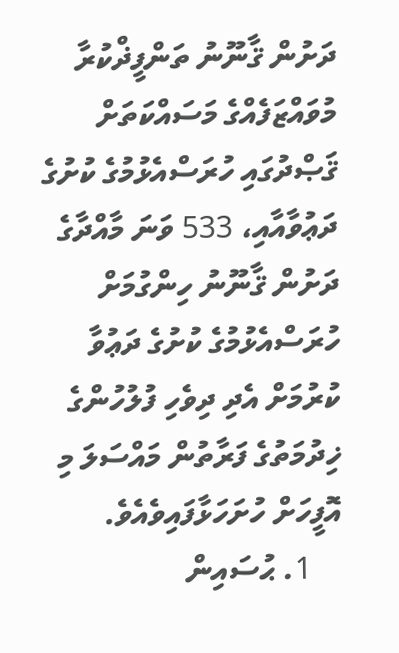ދަށުން ޤާނޫނު ތަންފީޛްކުރާ މުވައްޒަފެއްގެ މަސައްކަތަށް ޤަޞްދުގައި ހުރަސްއެޅުމުގެ ކުށުގެ ދަޢުވާއާއި، 533 ވަނަ މާއްދާގެ ދަށުން ޤާނޫނު ހިންގުމަށް ހުރަސްއެޅުމުގެ ކުށުގެ ދަޢުވާ ކުރުމަށް އެދި ދިވެހި ފުލުހުންގެ ޚިދުމަތުގެ ފަރާތުން މައްސަލަ މި އޮފީހަށް ހުށަހަޅާފައިވެއެވެ.
    1. ޙުސައިން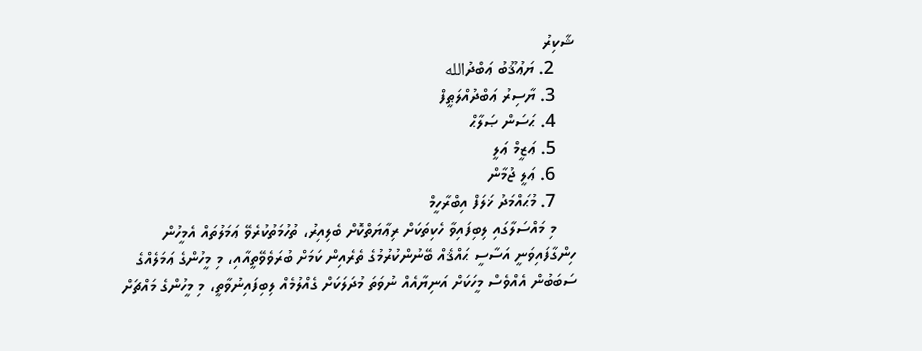ޝާކިރު
    2. ޔަޢުޤޫބު ޢަބްދުالله
    3. ޔާސިރު ޢަބްދުއްލަޠީފް
    4. ޙަސަން ޞަލާޙް
    5. ޢަޒީމް ޢަލީ
    6. ޢަލީ ޖުމާން
    7. މުޙައްމަދު ޚަލަފް އިބްރާހީމް
    މި މައްސަލާގައި ލިބިފައިވާ ހެކިތަކަށް ރިޢާޔަތްކޮށް ބެލިއިރު، ތުހުމަތުކުރެވޭ ޢަމަލުތައް އެމީހުން ހިންގާފައިވަނީ އަސާސީ ޙައްޤެއް ބޭނުންކުރުމުގެ ތެރެއިން ކަމަށް ބުރަވެވޭތީއާއި، މި މީހުންގެ ޢަމަލެއްގެ ސަބަބުން އެއްވެސް މީހަކަށް އަނިޔާއެއް ނުވަތަ މުދަލަކަށް ގެއްލުމެއް ލިބިފައިނުވާތީ، މި މީހުންގެ މައްޗަށް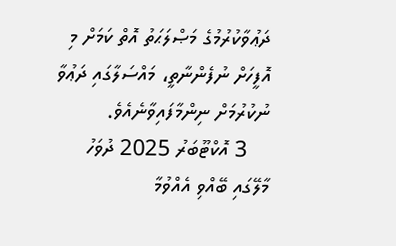ދަޢުވާކުރުމުގެ މަޞްލަޙަތު އޮތް ކަމަށް މި އޮފީހަށް ނުފެންނާތީ، މައްސަލާގައި ދަޢުވާ ނުކުރުމަށް ނިންމާފައިވާނެއެވެ.
    3 އޮކްޓޫބަރު 2025 ދުވަހު މާލޭގައި ބޭއްވި އެއްވުމާ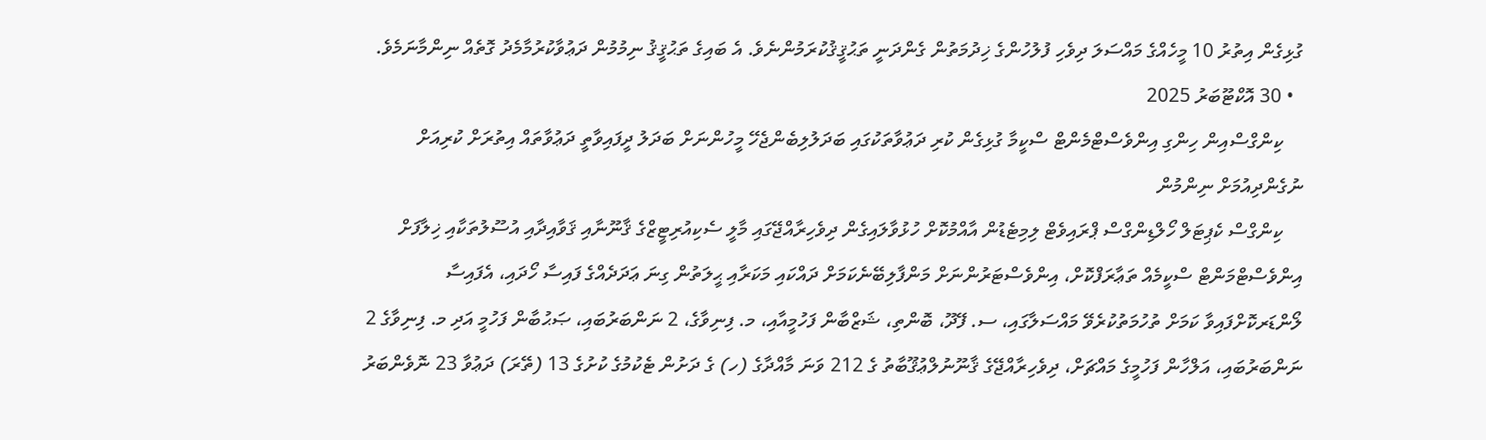ގުޅިގެން އިތުރު 10 މީހެއްގެ މައްސަލަ ދިވެހި ފުލުހުންގެ ޚިދުމަތުން ގެންދަނީ ތަޙުޤީޤުކުރަމުންނެވެ. އެ ބައިގެ ތަޙުޤީޤު ނިމުމުން ދަޢުވާކުރުމާމެދު ގޮތެއް ނިންމާނަމެވެ.
  • 30 އޮކްޓޫބަރު 2025
    ކިންގްސްއިން ހިންގި އިންވެސްޓްމެންޓް ސްކީމާ ގުޅިގެން ކުރި ދަޢުވާތަކުގައި ބަދަލުލިބެންޖެހޭ މީހުންނަށް ބަދަލު ދީފައިވާތީ ދަޢުވާތައް އިތުރަށް ކުރިއަށް ނުގެންދިއުމަށް ނިންމުން
    ކިންގްސް ކެޕިޓަލް ހޯލްޑިންގްސް ޕްރައިވެޓް ލިމިޓެޑުން އާއްމުކޮށް ހުޅުވާލައިގެން ދިވެހިރާއްޖޭގައި މާލީ ސެކިއުރިޓީޒްގެ ޤާނޫނާއި ޤަވާއިދާއި އުސޫލުތަކާއި ޚިލާފަށް އިންވެސްޓްމަންޓް ސްކީމެއް ތަޢާރަފްކޮށް، އިންވެސްޓަރުންނަށް މަންފާލިބޭނެކަމަށް ދައްކައި މަކަރާއި ޙީލަތުން ގިނަ ޢަދަދެއްގެ ފައިސާ ހޯދައި، އެފައިސާ ލޯންޑަރކޮށްފައިވާ ކަމަށް ތުހުމަތުކުރެވޭ މައްސަލާގައި، ސ. ފޭދޫ، ބޮންތި، ޝަޒްބާން ފަހުމީއާއި، މ. ފިނިވާގެ، 2 ނަންބަރުބައި، ޞަޙުބާން ފަހުމީ އަދި މ. ފިނިވާގެ 2 ނަންބަރުބައި، އަލްހާން ފަހުމީގެ މައްޗަށް، ދިވެހިރާއްޖޭގެ ޤާނޫނުލްޢުޤޫބާތު ގެ 212 ވަނަ މާއްދާގެ (ހ) ގެ ދަށުން ޓެކުމުގެ ކުށުގެ 13 (ތޭރަ) ދަޢުވާ 23 ނޮވެންބަރު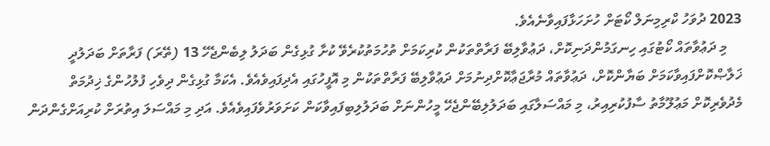2023 ދުވަހު ކްރިމިނަލް ކޯޓަށް ހުށަހަޅާފައިވާނެއެވެ.
    މި ދަޢުވާތައް ކޯޓުގައި ހިނގަމުންދަނިކޮށް، ދަޢުވާލިބޭ ފަރާތްތަކުން ކުރިކަމަށް ތުހުމަތުކުރެވޭ ކުށާ ގުޅިގެން ބަދަލު ލިބެންޖެހޭ 13 (ތޭރަ) ފަރާތަށް ބަދަލުދީ ޚަލާޞްކޮށްފައިވާކަމަށް ބަޔާންކޮށް، ދަޢުވާތައް މުރާޖަޢާކޮށްދިނުމަށް ދަޢުވާލިބޭ ފަރާތްތަކުން މި އޮފީހުގައި އެދިފައިވެއެވެ. އެކަމާ ގުޅިގެން ދިވެހި ފުލުހުންގެ ޚިދުމަތް މެދުވެރިކޮށް މަޢުލޫމާތު ސާފުކުރިއިރު، މި މައްސަލާގައި ބަދަލުލިބޭންޖެހޭ މީހުންނަށް ބަދަލުލިބިފައިވާކަން ކަށަވަރުވެފައިވެއެވެ. އަދި މި މައްސަލަ އިތުރަށް ކުރިއަށްގެންދަން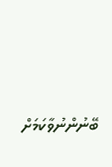ބޭނުންނުވާކަމަށް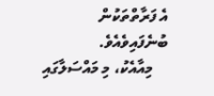އެ ފަރާތްތަކުން ބުނެފައިވެއެވެ.
    މިއާއެކު، މި މައްސަލާގައި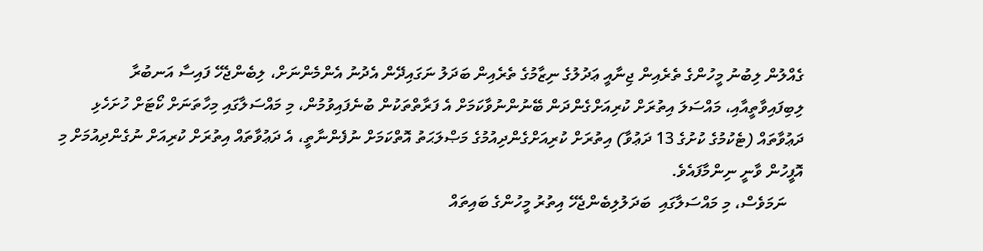ގެއްލުން ލިބުނު މީހުންގެ ތެރެއިން ޖިނާއީ ޢަދުލުގެ ނިޒާމުގެ ތެރެއިން ބަދަލު ނަގައިދޭން އެދުނު އެންމެންނަށް، ލިބެންޖެހޭ ފައިސާ އަނބުރާ ލިބިފައިވާތީއާއި، މައްސަލަ އިތުރަށް ކުރިއަށްގެންދަން ބޭނުންނުވާކަމަށް އެ ފަރާތްތަކުން ބުނެފައިވުމުން، މި މައްސަލާގައި މިހާތަނަށް ކޯޓަށް ހުށަހެޅި ދަޢުވާތައް (ޓެކުމުގެ ކުށުގެ 13 ދަޢުވާ) އިތުރަށް ކުރިއަށްގެންދިއުމުގެ މަޞްލަޙަތު އޮތްކަމަށް ނުފެންނާތީ، އެ ދަޢުވާތައް އިތުރަށް ކުރިއަށް ނުގެންދިއުމަށް މި އޮފީހުން ވާނީ ނިންމާފައެވެ.
    ނަމަވެސް، މި މައްސަލާގައި  ބަދަލުލިބެންޖެހޭ އިތުރު މީހުންގެ ބައިތައް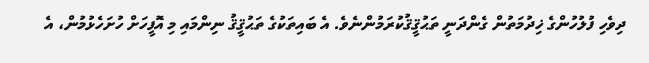ދިވެހި ފުލުހުންގެ ޚިދުމަތުން ގެންދަނީ ތަޙުޤީޤުކުރަމުންނެވެ. އެ ބައިތަކުގެ ތަޙުޤީޤު ނިންމައި މި އޮފީހަށް ހުށަހެޅުމުން، އެ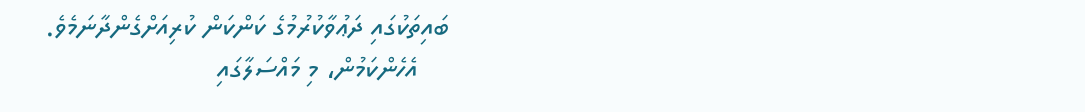ބައިތަކުގައި ދަޢުވާކުރުމުގެ ކަންކަން ކުރިއަށްގެންދާނަމެވެ.
    އެހެންކަމުން، މި މައްސަލާގައި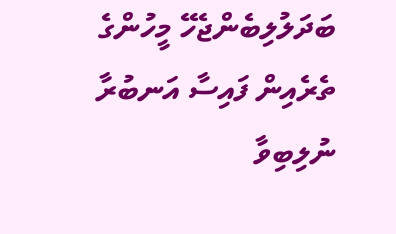ބަދަލުލިބެންޖެހޭ މީހުންގެ ތެރެއިން ފައިސާ އަނބުރާ ނުލިބިވާ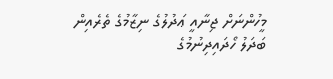މީހުންނަށް ޖިނާއީ ޢަދުލުގެ ނިޒާމުގެ ތެރެއިން ބަދަލު ހޯދައިދިނުމުގެ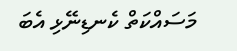މަސައްކަތް ކެނޑިނޭޅި އެބަ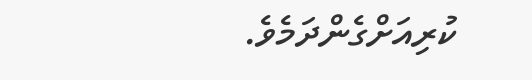ކުރިއަށްގެންދަމެވެ.